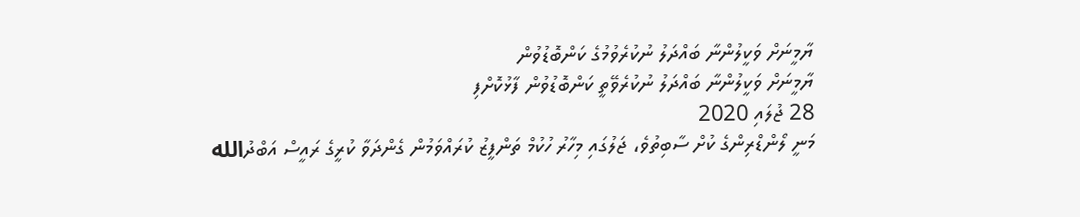ޔާމީނަށް ވަކީލުންނާ ބައްދަލު ނުކުރެވުމުގެ ކަންބޮޑުވުން
ޔާމީނަށް ވަކީލުންނާ ބައްދަލު ނުކުރެވޭތީ ކަންބޮޑުވުން ފާޅުކޮށްފި
28 ޖުލައި 2020
މަނީ ލޯންޑްރިންގެ ކުށް ސާބިތުވެ، ޖަލުގައި މިހާރު ހުކުމް ތަންފީޒު ކުރައްވަމުން ގެންދަވާ ކުރީގެ ރައީސް އަބްދުالله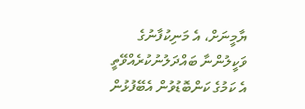ޔާމީނަށް، އެ މަނިކުފާނުގެ ވަކީލުންނާ ބައްދަލުނުކުރެއްވޭތީ އެ ކަމުގެ ކަންބޮޑުވުން އެބޭފުޅުން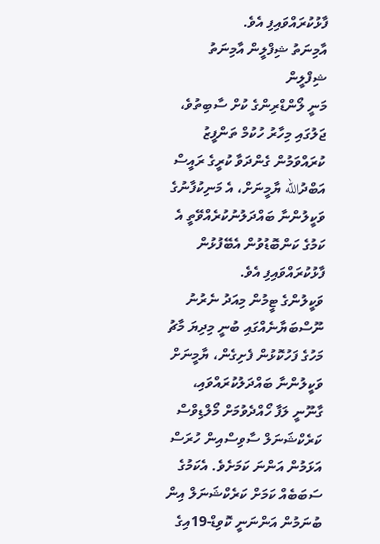ފާޅުކުރައްވައިފި އެވެ.
އާމިނަތު ޝިފްލީން އާމިނަތު ޝިފްލީން
މަނީ ލޯންޑްރިންގެ ކުށް ސާބިތުވެ، ޖަލުގައި މިހާރު ހުކުމް ތަންފީޒު ކުރައްވަމުން ގެންދަވާ ކުރީގެ ރައީސް އަބްދުالله ޔާމީނަށް، އެ މަނިކުފާނުގެ ވަކީލުންނާ ބައްދަލުނުކުރެއްވޭތީ އެ ކަމުގެ ކަންބޮޑުވުން އެބޭފުޅުން ފާޅުކުރައްވައިފި އެވެ.
ވަކީލުންގެ ޓީމުން މިއަދު ނެރުނު ނޫސްބަޔާނެއްގައި ބުނީ މިދިޔަ މާޗު މަހުގެ ފަހުކޮޅުން ފެށިގެން، ޔާމީނަށް ވަކީލުންނާ ބައްދަލުކުރައްވައި، ގާނޫނީ ލަފާ ހޯއްދެވުމަށް މޯލްޑިވްސް ކަރެކްޝަނަލް ސާވިސްއިން ހުރަސް އަޅަމުން އަންނަ ކަމަށެވެ. އެކަމުގެ ސަބަބެއް ކަމަށް ކަރެކްޝަނަލް އިން ބުނަމުން އަންނަނީ ކޮވިޑް-19އިގެ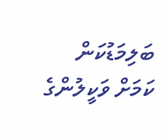ބަލިމަޑުކަން ކަމަށް ވަކީލުންގެ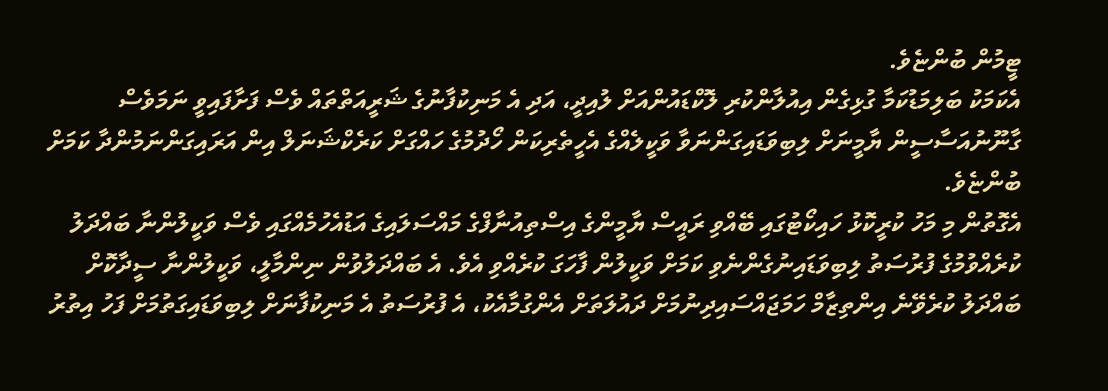ޓީމުން ބުންޏެވެ.
އެކަމަކު ބަލިމަޑުކަމާ ގުޅިގެން އިއުލާންކުރި ލޮކްޑައުންއަށް ލުއިދީ، އަދި އެ މަނިކުފާނުގެ ޝަރީއަތްތައް ވެސް ފަށާފައިވީ ނަމަވެސް ގާނޫނުއަސާސީން ޔާމީނަށް ލިބިވަޑައިގަންނަވާ ވަކީލެއްގެ އެހީތެރިކަން ހޯދުމުގެ ހައްގަށް ކަރެކްޝަނަލް އިން އަރައިގަންނަމުންދާ ކަމަށް ބުންޏެވެ.
އެގޮތުން މި މަހު ކުރީކޮޅު ހައިކޯޓުގައި ބޭއްވި ރައީސް ޔާމީންގެ އިސްތިއުނާފްގެ މައްސަލައިގެ އަޑުއެހުމެއްގައި ވެސް ވަކީލުންނާ ބައްދަލު ކުރެއްވުމުގެ ފުރުސަތު ލިބިވަޑައިނުގެންނެވި ކަމަށް ވަކީލުން ފާހަގަ ކުރެއްވި އެވެ. އެ ބައްދަލުވުން ނިންމާލީ، ވަކީލުންނާ ސީދާކޮށް ބައްދަލު ކުރެވޭނެ އިންތިޒާމް ހަމަޖައްސައިދިނުމަށް ދައުލަތަށް އެންގުމާއެކު، އެ ފުރުސަތު އެ މަނިކުފާނަށް ލިބިވަޑައިގަތުމަށް ފަހު އިތުރު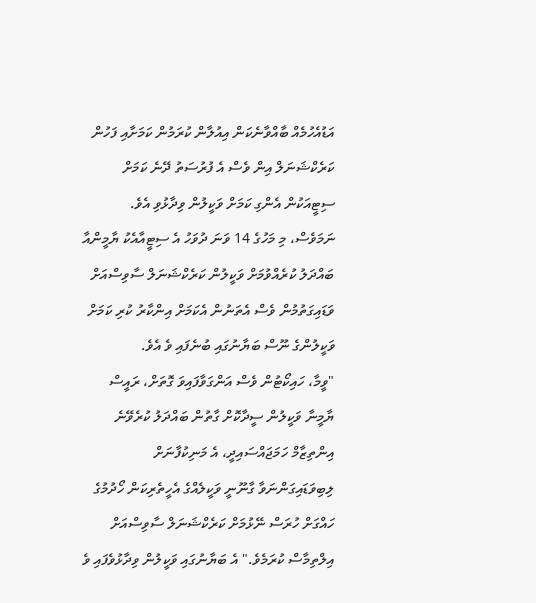އަޑުއެހުމެއް ބާއްވާނެކަން އިއުލާން ކުރަމުން ކަމަށާއި ފަހުން ކަރެކްޝަނަލް އިން ވެސް އެ ފުރުސަތު ދޭނެ ކަމަށް ސިޓީއަކުން އެންގި ކަމަށް ވަކީލުން ވިދާޅުވި އެވެ.
ނަމަވެސް، މި މަހުގެ 14 ވަނަ ދުވަހު އެ ސިޓީއާއެކު ޔާމީންއާ ބައްދަލު ކުރެއްވުމަށް ވަކީލުން ކަރެކްޝަނަލް ސާވިސްއަށް ވަޑައިގަތުމުން ވެސް އެތަނުން އެކަމަށް އިންކާރު ކުރި ކަމަށް ވަކީލުންގެ ނޫސް ބަޔާނުގައި ބުނެފައި ވެ އެވެ.
"ވީމާ، ހައިކޯޓުން ވެސް އަންގަވާފައިވަ ގޮތަށް، ރައީސް ޔާމީނާ ވަކީލުން ސީދާކޮށް ގާތުން ބައްދަލު ކުރެވޭނެ އިންތިޒާމް ހަމަޖައްސައިދީ، އެ މަނިކުފާނަށް ލިބިވަޑައިގަންނަވާ ގާނޫނީ ވަކީލެއްގެ އެހީތެރިކަން ހޯދުމުގެ ހައްގަށް ހުރަސް ނޭޅުމަށް ކަރެކްޝަނަލް ސާވިސްއަށް އިލްތިމާސް ކުރަމެވެ." އެ ބަޔާނުގައި ވަކީލުން ވިދާޅުވެފައި ވެ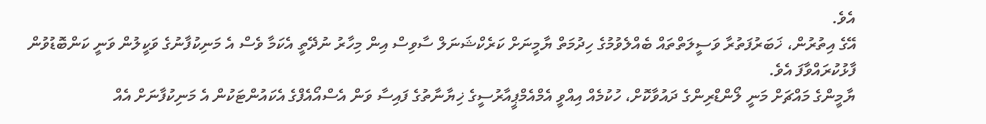އެވެ.
އޭގެ އިތުރުން، ޚަބަރުފަތުރާ ވަސީލަތްތައް ބެއްލެވުމުގެ ހިދުމަތް ޔާމީނަށް ކަރެކްޝަނަލް ސާވިސް އިން މިހާރު ނުދޭތީ އެކަމާ ވެސް އެ މަނިކުފާނުގެ ވަކީލުން ވަނީ ކަންބޮޑުވުން ފާޅުކުރައްވާފަ އެވެ.
ޔާމީންގެ މައްޗަށް މަނީ ލޯންޑްރިންގެ ދައުވާކޮށް، ހުކުމެއް އިއްވީ އެމްއެމްޕީއާރުސީގެ ޚިޔާނާތުގެ ފައިސާ ވަން އެސްއޯއެފްގެ އެކައުންޓަކުން އެ މަނިކުފާނަށް އެއް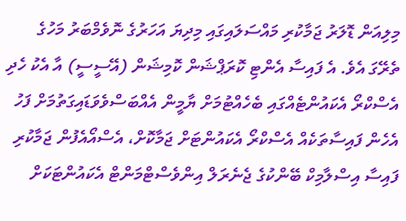މިލިއަން ޑޮލަރު ޖަމާކުރި މައްސަލައިގައި މިދިޔަ އަހަރުގެ ނޮވެމްބަރު މަހުގެ ތެރޭގަ އެވެ. އެ ފައިސާ އެންޓި ކޮރަޕްޝަން ކޮމިޝަން (އޭސީސީ) އާ އެކު ހެދި އެސްކްރޯ އެކައުންޓެއްގައި ބެހެއްޓުމަށް ޔާމީން އެއްބަސްވެވަޑައިގަތުމަށް ފަހު އެހެން ފައިސާތަކެއް އެސްކްރޯ އެކައުންޓަށް ޖަމާކޮށް، އެސްއޯއެފުން ޖަމާކުރި ފައިސާ އިސްލާމިކް ބޭންކުގެ ޖެނެރަލް އިންވެސްޓްމަންޓް އެކައުންޓަކަށް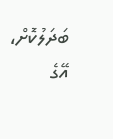ބަދަލުކޮށް، އޭގެ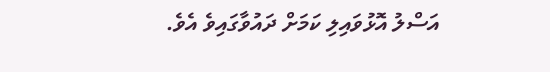އަސްލު އޮޅުވައިލި ކަމަށް ދައުވާގައިވެ އެވެ.